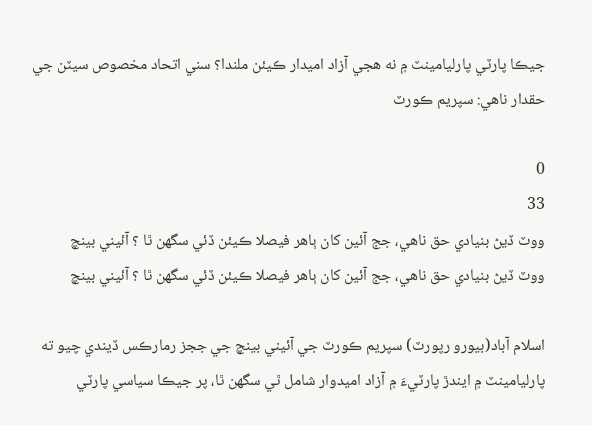جيڪا پارٽي پارليامينٽ ۾ نه هجي آزاد اميدار ڪيئن ملندا؟ سني اتحاد مخصوص سيٽن جي حقدار ناهي: سپريم ڪورٽ

0
33
ووٽ ڏيڻ بنيادي حق ناهي، جج آئين کان ٻاهر فيصلا ڪيئن ڏئي سگهن ٿا ؟ آئيني بينچ
ووٽ ڏيڻ بنيادي حق ناهي، جج آئين کان ٻاهر فيصلا ڪيئن ڏئي سگهن ٿا ؟ آئيني بينچ

اسلام آباد(بيورو رپورٽ) سپريم ڪورٽ جي آئيني بينچ جي ججز رمارڪس ڏيندي چيو ته پارليامينٽ ۾ ايندڙ پارٽيءَ ۾ آزاد اميدوار شامل ٿي سگهن ٿا، پر جيڪا سياسي پارٽي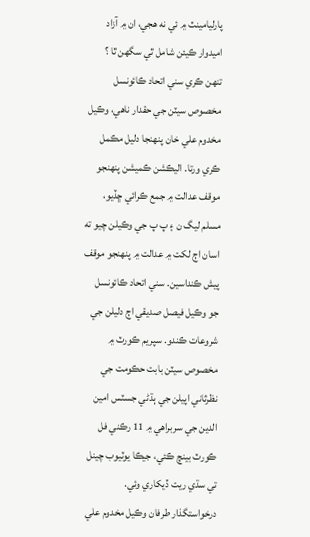پارليامينٽ ۾ ئي نه هجي، ان ۾ آزاد اميدوار ڪيئن شامل ٿي سگهن ٿا ؟ تنهن ڪري سني اتحاد ڪائونسل مخصوص سيٽن جي حقدار ناهي، وڪيل مخدوم علي خان پنهنجا دليل مڪمل ڪري ورتا. اليڪشن ڪميشن پنهنجو موقف عدالت ۾ جمع ڪرائي ڇڏيو، مسلم ليگ ن ۽ پ پ جي وڪيلن چيو ته اسان اڄ لکت ۾ عدالت ۾ پنهنجو موقف پيش ڪنداسين. سني اتحاد ڪائونسل جو وڪيل فيصل صديقي اڄ دليلن جي شروعات ڪندو. سپريم ڪورٽ ۾ مخصوص سيٽن بابت حڪومت جي نظرثاني اپيلن جي ٻڌڻي جسٽس امين الدين جي سربراهي ۾ 11 رڪني فل ڪورٽ بينچ ڪئي، جيڪا يوٽيوب چينل تي سڌي ريت ڏيکاري وئي. درخواستگذار طرفان وڪيل مخدوم علي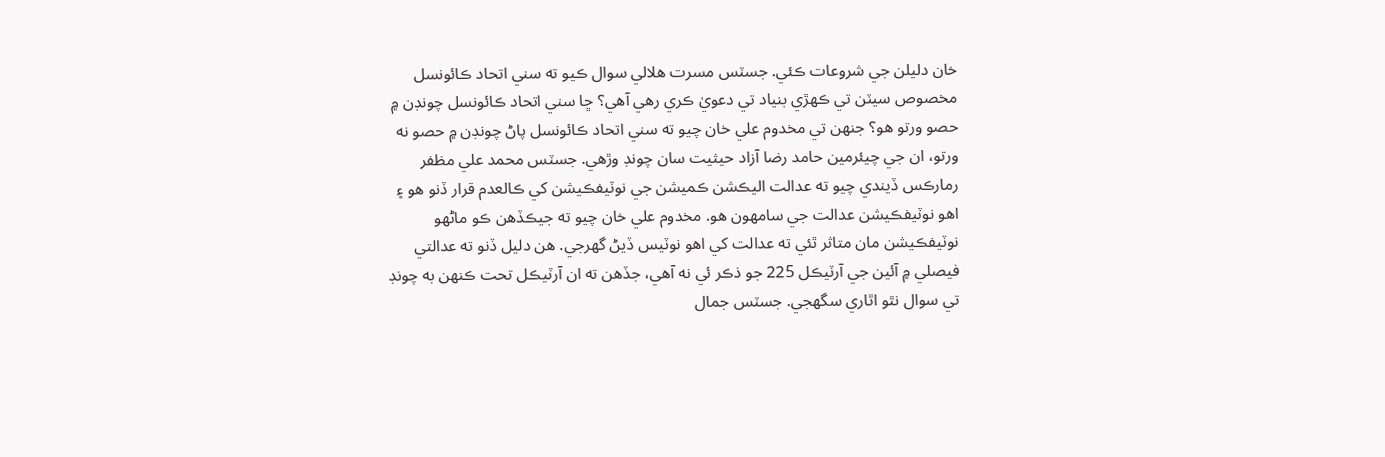خان دليلن جي شروعات ڪئي. جسٽس مسرت هلالي سوال ڪيو ته سني اتحاد ڪائونسل مخصوص سيٽن تي ڪهڙي بنياد تي دعويٰ ڪري رهي آهي؟ ڇا سني اتحاد ڪائونسل چونڊن ۾ حصو ورتو هو؟ جنهن تي مخدوم علي خان چيو ته سني اتحاد ڪائونسل پاڻ چونڊن ۾ حصو نه ورتو، ان جي چيئرمين حامد رضا آزاد حيثيت سان چونڊ وڙهي. جسٽس محمد علي مظفر رمارڪس ڏيندي چيو ته عدالت اليڪشن ڪميشن جي نوٽيفڪيشن کي ڪالعدم قرار ڏنو هو ۽ اهو نوٽيفڪيشن عدالت جي سامهون هو. مخدوم علي خان چيو ته جيڪڏهن ڪو ماڻهو نوٽيفڪيشن مان متاثر ٿئي ته عدالت کي اهو نوٽيس ڏيڻ گهرجي. هن دليل ڏنو ته عدالتي فيصلي ۾ آئين جي آرٽيڪل 225 جو ذڪر ئي نه آهي، جڏهن ته ان آرٽيڪل تحت ڪنهن به چونڊ تي سوال نٿو اٿاري سگھجي. جسٽس جمال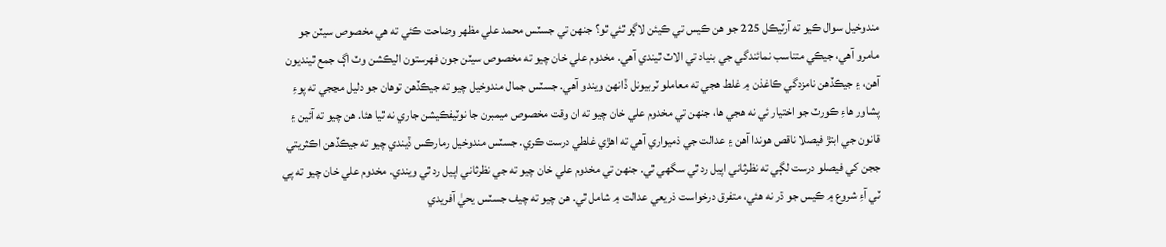مندوخيل سوال ڪيو ته آرٽيڪل 225 جو هن ڪيس تي ڪيئن لاڳو ٿئي ٿو؟ جنهن تي جسٽس محمد علي مظهر وضاحت ڪئي ته هي مخصوص سيٽن جو مامرو آهي، جيڪي متناسب نمائندگي جي بنياد تي الاٽ ٿيندي آهي. مخدوم علي خان چيو ته مخصوص سيٽن جون فهرستون اليڪشن وٽ اڳ جمع ٿينديون آهن، ۽ جيڪڏهن نامزدگي ڪاغذن ۾ غلط هجي ته معاملو ٽربيونل ڏانهن ويندو آهي. جسٽس جمال مندوخيل چيو ته جيڪڏهن توهان جو دليل مڃجي ته پوءِ پشاور هاءِ ڪورٽ جو اختيار ئي نه هجي ها، جنهن تي مخدوم علي خان چيو ته ان وقت مخصوص ميمبرن جا نوٽيفڪيشن جاري نه ٿيا هئا. هن چيو ته آئين ۽ قانون جي ابتڙ فيصلا ناقص هوندا آهن ۽ عدالت جي ذميواري آهي ته اهڙي غلطي درست ڪري. جسٽس مندوخيل رمارڪس ڏيندي چيو ته جيڪڏهن اڪثريتي ججن کي فيصلو درست لڳي ته نظرثاني اپيل رد ٿي سگهي ٿي. جنهن تي مخدوم علي خان چيو ته جي نظرثاني اپيل رد ٿي ويندي. مخدوم علي خان چيو ته پي ٽي آءِ شروع ۾ ڪيس جو ڌر نه هئي، متفرق درخواست ذريعي عدالت ۾ شامل ٿي. هن چيو ته چيف جسٽس يحيٰ آفريدي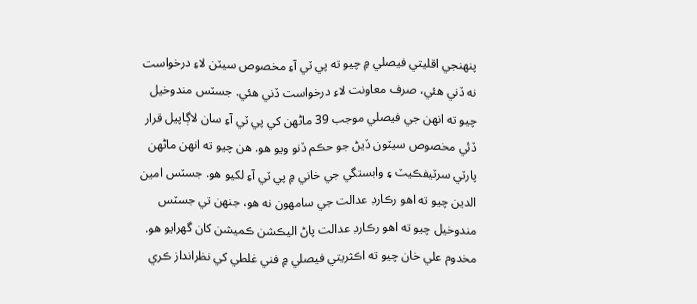پنهنجي اقليتي فيصلي ۾ چيو ته پي ٽي آءِ مخصوص سيٽن لاءِ درخواست نه ڏني هئي، صرف معاونت لاءِ درخواست ڏني هئي. جسٽس مندوخيل چيو ته انهن جي فيصلي موجب 39 ماڻهن کي پي ٽي آءِ سان لاڳاپيل قرار ڏئي مخصوص سيٽون ڏيڻ جو حڪم ڏنو ويو هو. هن چيو ته انهن ماڻهن پارٽي سرٽيفڪيٽ ۽ وابستگي جي خاني ۾ پي ٽي آءِ لکيو هو. جسٽس امين الدين چيو ته اهو رڪارڊ عدالت جي سامهون نه هو، جنهن تي جسٽس مندوخيل چيو ته اهو رڪارڊ عدالت پاڻ اليڪشن ڪميشن کان گهرايو هو. مخدوم علي خان چيو ته اڪثريتي فيصلي ۾ فني غلطي کي نظرانداز ڪري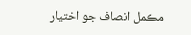مڪمل انصاف جو اختيار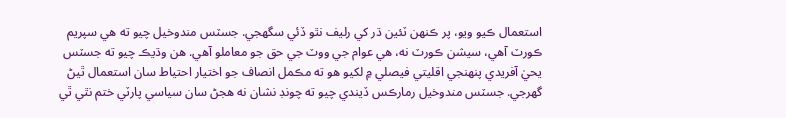استعمال ڪيو ويو، پر ڪنهن ٽئين ڌر کي رليف نٿو ڏئي سگهجي. جسٽس مندوخيل چيو ته هي سپريم ڪورٽ آهي، سيشن ڪورٽ نه، هي عوام جي ووٽ جي حق جو معاملو آهي. هن وڌيڪ چيو ته جسٽس يحيٰ آفريدي پنهنجي اقليتي فيصلي ۾ لکيو هو ته مڪمل انصاف جو اختيار احتياط سان استعمال ٿيڻ گهرجي. جسٽس مندوخيل رمارڪس ڏيندي چيو ته چونڊ نشان نه هجڻ سان سياسي پارٽي ختم نٿي ٿي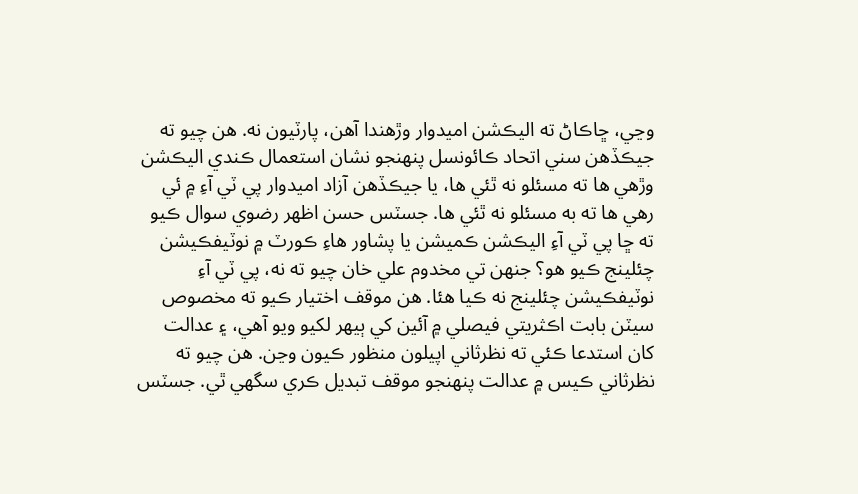وڃي، ڇاڪاڻ ته اليڪشن اميدوار وڙهندا آهن، پارٽيون نه. هن چيو ته جيڪڏهن سني اتحاد ڪائونسل پنهنجو نشان استعمال ڪندي اليڪشن وڙهي ها ته مسئلو نه ٿئي ها، يا جيڪڏهن آزاد اميدوار پي ٽي آءِ ۾ ئي رهي ها ته به مسئلو نه ٿئي ها. جسٽس حسن اظهر رضوي سوال ڪيو ته ڇا پي ٽي آءِ اليڪشن ڪميشن يا پشاور هاءِ ڪورٽ ۾ نوٽيفڪيشن چئلينج ڪيو هو؟ جنهن تي مخدوم علي خان چيو ته نه، پي ٽي آءِ نوٽيفڪيشن چئلينج نه ڪيا هئا. هن موقف اختيار ڪيو ته مخصوص سيٽن بابت اڪثريتي فيصلي ۾ آئين کي ٻيهر لکيو ويو آهي، ۽ عدالت کان استدعا ڪئي ته نظرثاني اپيلون منظور ڪيون وڃن. هن چيو ته نظرثاني ڪيس ۾ عدالت پنهنجو موقف تبديل ڪري سگهي ٿي. جسٽس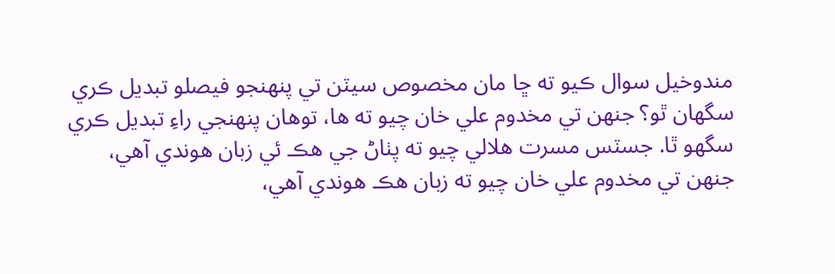مندوخيل سوال ڪيو ته ڇا مان مخصوص سيٽن تي پنهنجو فيصلو تبديل ڪري سگهان ٿو؟ جنهن تي مخدوم علي خان چيو ته ها، توهان پنهنجي راءِ تبديل ڪري سگهو ٿا. جسٽس مسرت هلالي چيو ته پٺاڻ جي هڪ ئي زبان هوندي آهي، جنهن تي مخدوم علي خان چيو ته زبان هڪ هوندي آهي،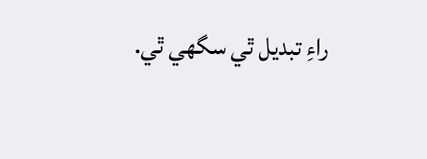راءِ تبديل ٿي سگهي ٿي.